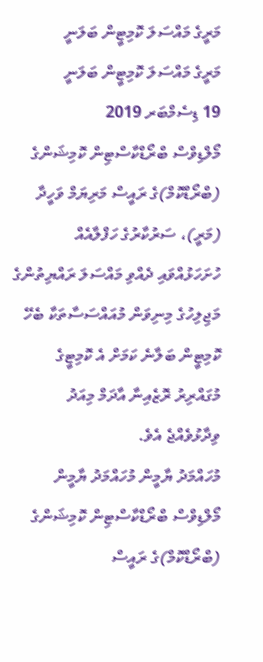މަރީގެ މައްސަލަ ކޮމިޓީން ބަލަނީ
މަރީގެ މައްސަލަ ކޮމިޓީން ބަލަނީ
19 ޑިސެމްބަރ 2019
މޯލްޑިވްސް ބްރޯޑްކާސްޓިން ކޮމިޝަންގެ (ބްރޯޑްކޮމް)ގެ ރައީސް މަރިޔަމް ވަހީދާ (މަރީ)، ސަރުކާރުގެ ހަފްލާއެއް ހުށަހަޅުއްވައި ދެއްވި މައްސަލަ ރައްޔިތުންގެ މަޖިލިހުގެ މިނިވަން މުއައްސަސާތަކާ ބެހޭ ކޮމިޓީން ބަލާނެ ކަމަށް އެ ކޮމިޓީގެ މުގައްރިރު ރޮޒެއިނާ އާދަމް މިއަދު ވިދާޅުވެއްޖެ އެވެ.
މުހައްމަދު ޔާމީން މުހައްމަދު ޔާމީން
މޯލްޑިވްސް ބްރޯޑްކާސްޓިން ކޮމިޝަންގެ (ބްރޯޑްކޮމް)ގެ ރައީސް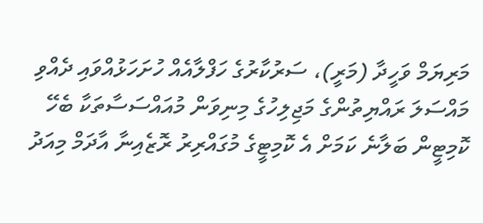މަރިޔަމް ވަހީދާ (މަރީ)، ސަރުކާރުގެ ހަފްލާއެއް ހުށަހަޅުއްވައި ދެއްވި މައްސަލަ ރައްޔިތުންގެ މަޖިލިހުގެ މިނިވަން މުއައްސަސާތަކާ ބެހޭ ކޮމިޓީން ބަލާނެ ކަމަށް އެ ކޮމިޓީގެ މުގައްރިރު ރޮޒެއިނާ އާދަމް މިއަދު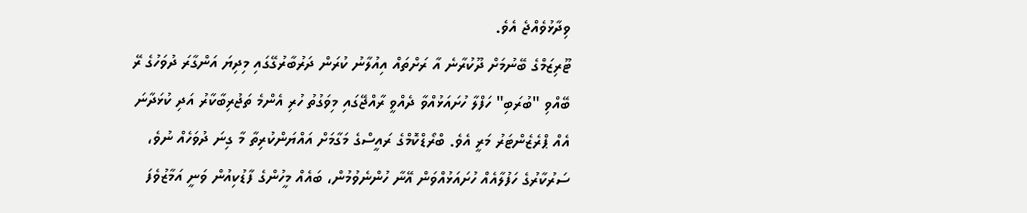ވިދާޅުވެއްޖެ އެވެ.
ޓޫރިޒަމްގެ ބޭނުމަށް ދޫކުރާނެ އާ ރަށްތައް އިއުލާނު ކުރަން ދަރުބާރުގޭގައި މިދިޔަ އަންގާރަ ދުވަހުގެ ރޭ ބޭއްވި "ބުރަބި" ހަފްލާ ހުށައަޅުއްވާ ދެއްވީ ރާއްޖޭގައި މިވަގުތު ހުރި އެންމެ ތަޖުރިބާކާރު އަދި ކުޅަދާނަ އެއް ޕްރެޒެންޓަރު މަރީ އެވެ. ބްރޯޑްކޮމްގެ ރައީސްގެ މަގާމަށް އައްޔަންކުރިތާ މާ ގިނަ ދުވަހެއް ނުވެ، ސަރުކާރުގެ ހަފުލާއެއް ހުށައަޅުއްވަން އޭނާ ހުންނެވުމުން، ބައެއް މީހުންގެ ފާޑުކިއުން ވަނީ އަމާޒުވެފަ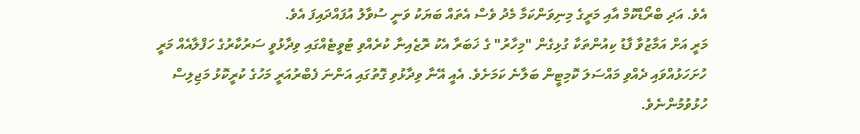އެވެ. އަދި ބްރޯޑްކޮމް އާއި މަރީގެ މިނިވަންކަމާ މެދު ވެސް އެތައް ބަޔަކު ވަނީ ސުވާލު އުފައްދައިފަ އެވެ.
މަރީ އަށް އަމާޒުވާ ފާޑު ކިއުންތަކާ ގުޅިގެން "މިހާރު" ގެ ޚަބަރާ އެކު ރޮޒެއިނާ ކުރެއްވި ޓުވީޓެއްގައި ވިދާޅުވީ ސަރުކާރުގެ ހަފްލާއެއް މަރީ ހުށަހަޅުއްވައި ދެއްވި މައްސަލަ ކޮމިޓީން ބަލާނެ ކަމަށެވެ. އެއީ އޭނާ ވިދާޅުވި ގޮތުގައި އަންނަ ފެބްރުއަރީ މަހުގެ ކުރީކޮޅު މަޖިލިސް ހުޅުވުމުންނެވެ.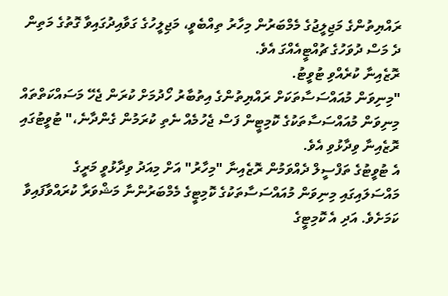ރައްޔިތުންގެ މަޖިލީޖުގެ މެމްބަރުން މިހާރު ތިއްބެވީ، މަޖިލީހުގެ ގަވާއިދުގައިވާ ގޮތުގެ މަތިން ދެ މަސް ދުވަހުގެ ޗުއްޓީއެއްގަ އެވެ.
ރޮޒެއިނާ ކުރެއްވި ޓުވީޓު.
"މިނިވަން މުއައްސަސާތަކަށް ރައްޔިތުންގެ އިތުބާރު ހޯދުމަށް ކުރަން ޖެހޭ މަސައްކަތްތައް މިނިވަން މުއައްސަސާތަކުގެ ކޮމިޓީން ފަސް ޖެހުމެއް ނެތި ކުރަމުން ގެންދާނެ،" ޓުވީޓުގައި ރޮޒެއިނާ ވިދާޅުވި އެވެ.
އެ ޓުވީޓުގެ ތަފްސީލް ދެއްވަމުން ރޮޒެއިނާ "މިހާރު" އަށް މިއަދު ވިދާޅުވީ މަރީގެ މައްސަލައިގައި މިނިވަން މުއައްސަސާތަކުގެ ކޮމިޓީގެ މެމްބަރުންނާ މަޝްވަރާ ކުރައްވާފައިވާ ކަމަށެވެ. އަދި އެ ކޮމިޓީގެ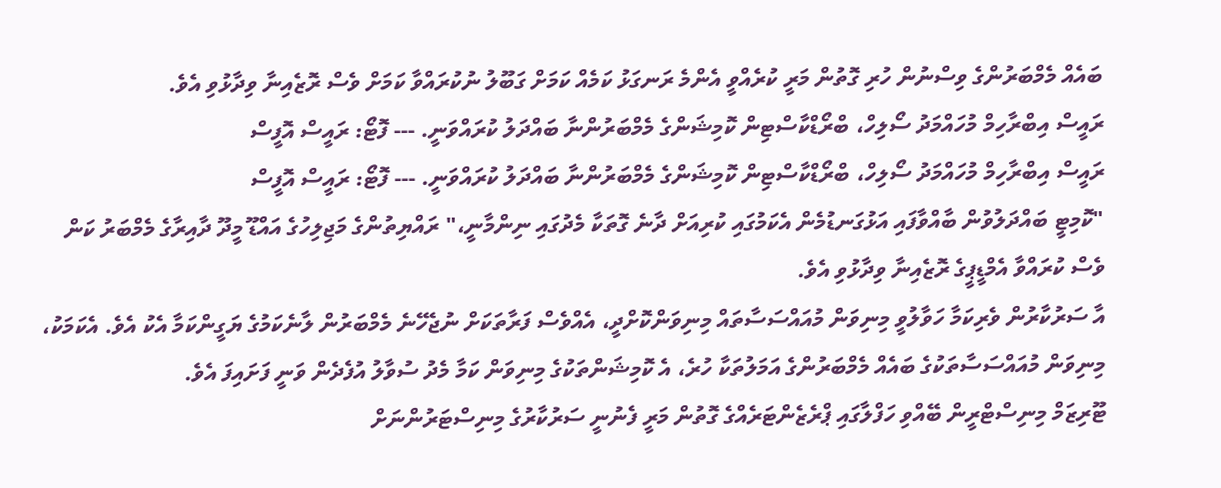ބައެއް މެމްބަރުންގެ ވިސްނުން ހުރި ގޮތުން މަރީ ކުރެއްވީ އެންމެ ރަނގަޅު ކަމެއް ކަމަށް ގަބޫލު ނުކުރައްވާ ކަމަށް ވެސް ރޮޒެއިނާ ވިދާޅުވި އެވެ.
ރައީސް އިބްރާހިމް މުހައްމަދު ސޯލިހް، ބްރޯޑްކާސްޓިން ކޮމިޝަންގެ މެމްބަރުންނާ ބައްދަލު ކުރައްވަނީ. --- ފޮޓޯ: ރައީސް އޮފީސް
ރައީސް އިބްރާހިމް މުހައްމަދު ސޯލިހް، ބްރޯޑްކާސްޓިން ކޮމިޝަންގެ މެމްބަރުންނާ ބައްދަލު ކުރައްވަނީ. --- ފޮޓޯ: ރައީސް އޮފީސް
"ކޮމިޓީ ބައްދަލުވުން ބާއްވާފައި އަޅުގަނޑުމެން އެކަމުގައި ކުރިއަށް ދާނެ ގޮތަކާ މެދުގައި ނިންމާނީ،" ރައްޔިތުންގެ މަޖިލިހުގެ އައްޑޫ މީދޫ ދާއިރާގެ މެމްބަރު ކަން ވެސް ކުރައްވާ އެމްޑީޕީގެ ރޮޒެއިނާ ވިދާޅުވި އެވެ.
އާ ސަރުކާރުން ވެރިކަމާ ހަވާލުވީ މިނިވަން މުއައްސަސާތައް މިނިވަންކޮށްދީ، އެއްވެސް ފަރާތަކަށް ނުޖެހޭނެ މެމްބަރުން ލާނެކަމުގެ ޔަގީންކަމާ އެކު އެވެ. އެކަމަކު، މިނިވަން މުއައްސަސާތަކުގެ ބައެއް މެމްބަރުންގެ އަމަލުތަކާ ހުރެ، އެ ކޮމިޝަންތަކުގެ މިނިވަން ކަމާ މެދު ސުވާލު އުފެދެން ވަނީ ފަށައިފަ އެވެ.
ޓޫރިޒަމް މިނިސްޓްރީން ބޭއްވި ހަފްލާގައި ޕްރެޒެންޓަރެއްގެ ގޮތުން މަރީ ފެނުނީ ސަރުކާރުގެ މިނިސްޓަރުންނަށް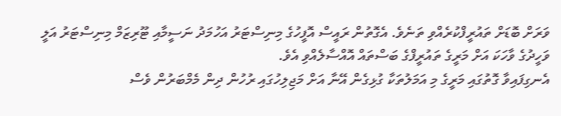ވަރަށް ބޮޑަށް ތައުރީފްކުރެއްވި ތަނެވެ. އެގޮތުން ރައީސް އޮފީހުގެ މިނިސްޓަރު އަހުމަދު ނަސީމާއި ޓޫރިޒަމް މިނިސްޓަރު އަލީ ވަހީދުގެ ވާހަކަ އަށް މަރީގެ ތައުރީފްގެ ބަސްތައް އޮއްސާލެއްވި އެވެ.
އެނގިފައިވާ ގޮތުގައި މަރީގެ މި އަމަލުތަކާ ގުޅިގެން އޭނާ އަށް މަޖިލިހުގައި ރުހުން ދިން މެމްބަރުން ވެސް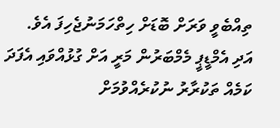ތިއްބެވީ ވަރަށް ބޮޑަށް ހިތްހަމަނުޖެހިފަ އެވެ. އަދި އެމްޑީޕީ މެމްބަރުން މަރީ އަށް ގުޅުއްވައި އެފަދަ ކަމެއް ތަކުރާރު ނުކުރެއްވުމަށް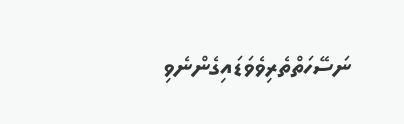ނަސޭހަތްތެރިވެވަޑައިގެންނެވި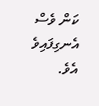ކަން ވެސް އެނގިފައިވެ އެވެ.